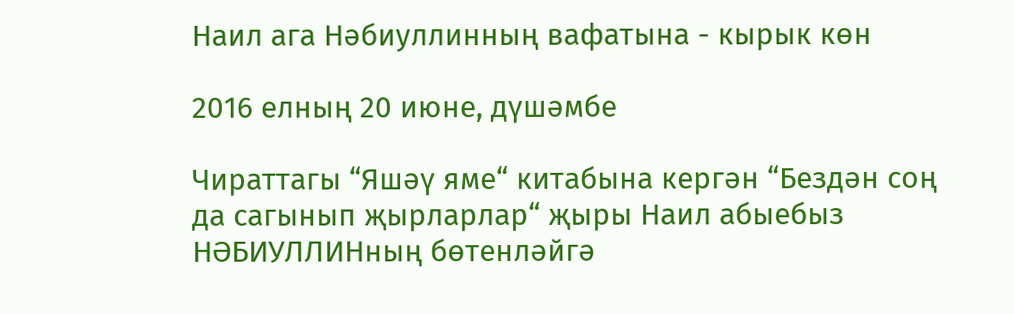Наил ага Нәбиуллинның вафатына - кырык көн

2016 елның 20 июне, дүшәмбе

Чираттагы “Яшәү яме“ китабына кергән “Бездән соң да сагынып җырларлар“ җыры Наил абыебыз НӘБИУЛЛИНның бөтенләйгә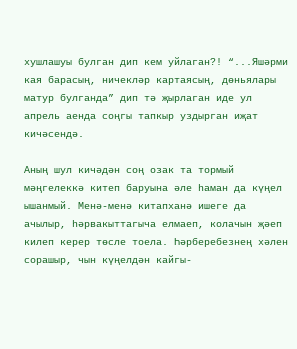хушлашуы булган дип кем уйлаган?! “...Яшәрми кая барасың, ничекләр картаясың, дөньялары матур булганда” дип тә җырлаган иде ул апрель аенда соңгы тапкыр уздырган иҗат кичәсендә.

Аның шул кичәдән соң озак та тормый мәңгелеккә китеп баруына әле һаман да күңел ышанмый. Менә-менә китапханә ишеге да ачылыр, һәрвакыттагыча елмаеп, колачын җәеп килеп керер төсле тоела. Һәрберебезнең хәлен сорашыр, чын күңелдән кайгы-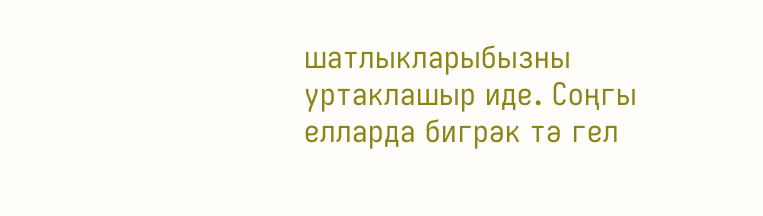шатлыкларыбызны уртаклашыр иде. Соңгы елларда бигрәк тә гел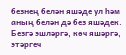безнең белән яшәде ул һәм аның белән дә без яшәдек. Безгә эшләргә, көч яшәргә, этәргеч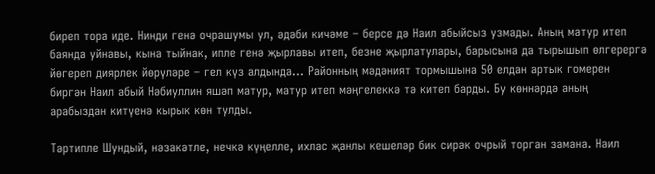биреп тора иде. Нинди генә очрашумы ул, әдәби кичәме – берсе дә Наил абыйсыз узмады. Аның матур итеп баянда уйнавы, кына тыйнак, ипле генә җырлавы итеп, безне җырлатулары, барысына да тырышып өлгерергә йөгереп диярлек йөрүләре – гел күз алдында... Районның мәдәният тормышына 50 елдан артык гомерен биргән Наил абый Нәбиуллин яшәп матур, матур итеп мәңгелеккә тә китеп барды. Бу көннәрдә аның арабыздан китүенә кырык көн тулды.

Тәртипле Шундый, нәзакәтле, нечкә күңелле, ихлас җанлы кешеләр бик сирәк очрый торган замана. Наил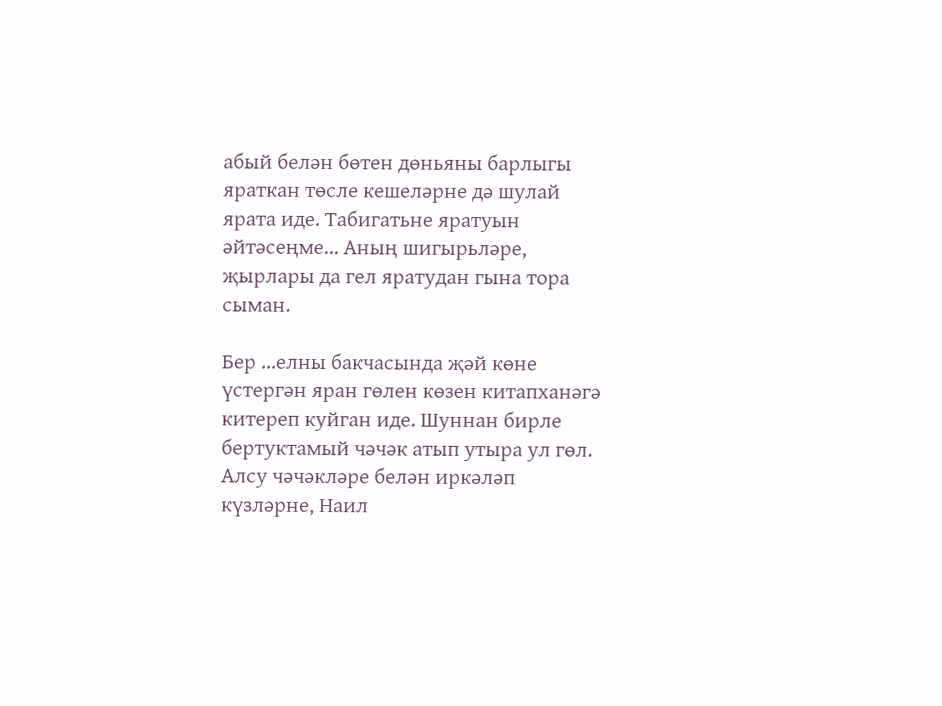абый белән бөтен дөньяны барлыгы яраткан төсле кешеләрне дә шулай ярата иде. Табигатьне яратуын әйтәсеңме... Аның шигырьләре, җырлары да гел яратудан гына тора сыман.

Бер ...елны бакчасында җәй көне үстергән яран гөлен көзен китапханәгә китереп куйган иде. Шуннан бирле бертуктамый чәчәк атып утыра ул гөл. Алсу чәчәкләре белән иркәләп күзләрне, Наил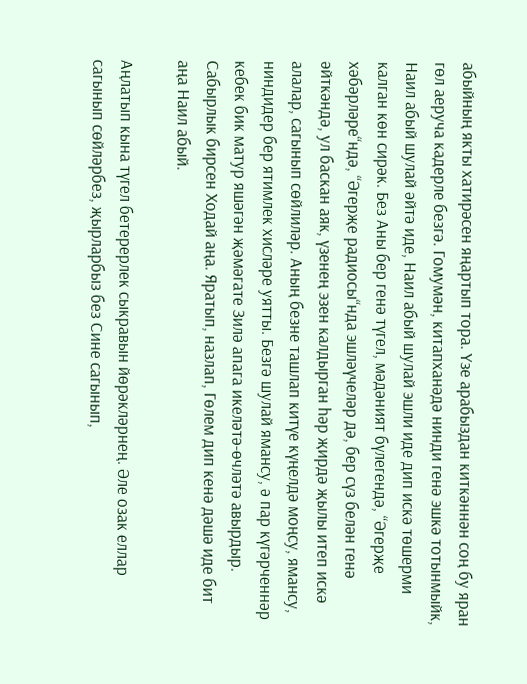абыйның якты хатирәсен яңартып тора. Үзе арабыздан киткәннән соң бу яран гөл аеруча кадерле безгә. Гомумән, китапханәдә нинди генә эшкә тотынмыйк, Наил абый шулай әйтә иде, Наил абый шулай эшли иде дип искә төшерми калган көн сирәк. Без Аны бер генә түгел, мәдәният бүлегендә, “Әгерҗе хәбәрләре“ндә, “Әгерҗе радиосы“нда эшләүчеләр дә, бер сүз белән генә әйткәндә, ул баскан аяк, үзенең эзен калдырган һәр җирдә җылы итеп искә алалар, сагынып сөйлиләр. Аның безне ташлап китүе күңелдә моңсу, ямансу, ниндидер бер ятимлек хисләре уятты. Безгә шулай ямансу, ә пар күгәрченнәр кебек бик матур яшәгән җәмәгате Зилә апага икеләтә-өчләтә авырдыр. Сабырлык бирсен Ходай аңа. Яратып, назлап, Гөлем дип кенә дәшә иде бит аңа Наил абый.

Аңлатып кына түгел бетерерлек сыкравын йөрәкләрнең. Әле озак еллар сагынып сөйләрбез, җырларбыз без Сине сагынып,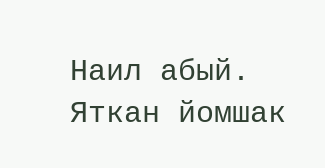Наил абый. Яткан йомшак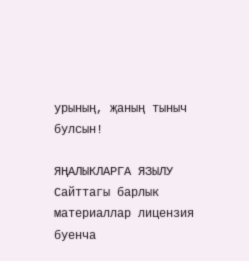урының, җаның тыныч булсын!

ЯҢАЛЫКЛАРГА ЯЗЫЛУ
Сайттагы барлык материаллар лицензия буенча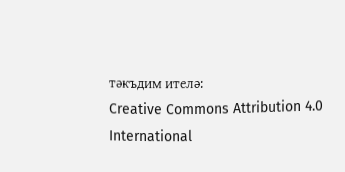тәкъдим ителә:
Creative Commons Attribution 4.0 International